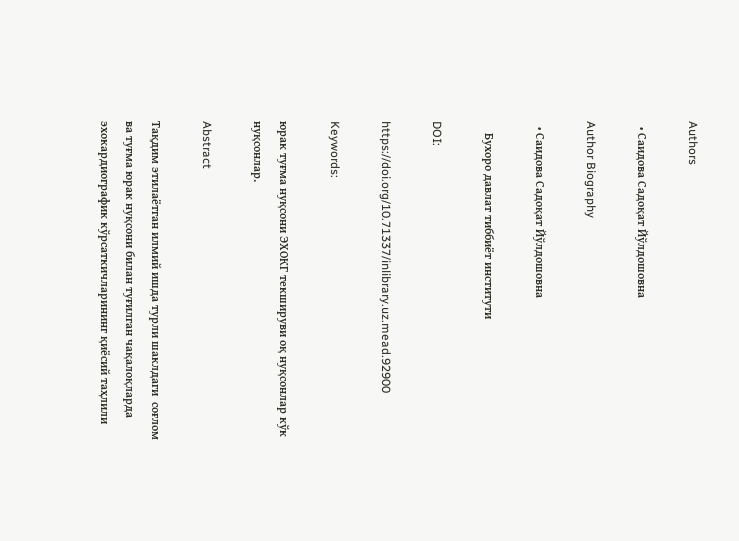Authors

  • Саидова Садоқат Йўлдошовна

Author Biography

  • Саидова Садоқат Йўлдошовна

    Бухоро давлат тиббиёт институти

DOI:

https://doi.org/10.71337/inlibrary.uz.mead.92900

Keywords:

юрак туғма нуқсони ЭХОКГ текшируви оқ нуқсонлар кўк нуқсонлар.

Abstract

Тақдим этилаётган илмий ишда турли шаклдаги  соғлом ва туғма юрак нуқсони билан туғилган чақалоқларда  эхокардиографик кўрсаткичларининг қиёсий таҳлили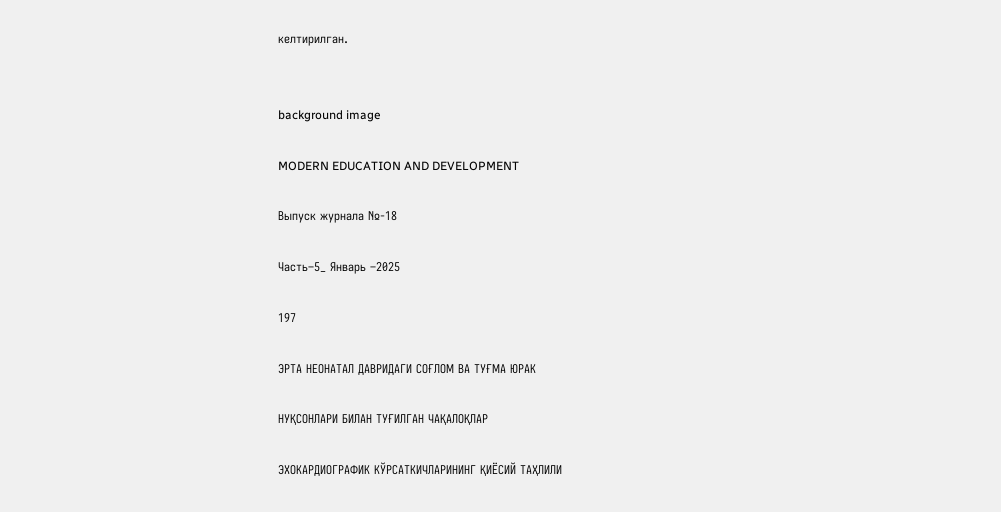келтирилган.


background image

MODERN EDUCATION AND DEVELOPMENT

Выпуск журнала №-18

Часть–5_ Январь –2025

197

ЭРТА НЕОНАТАЛ ДАВРИДАГИ СОҒЛОМ ВА ТУҒМА ЮРАК

НУҚСОНЛАРИ БИЛАН ТУҒИЛГАН ЧАҚАЛОҚЛАР

ЭХОКАРДИОГРАФИК КЎРСАТКИЧЛАРИНИНГ ҚИЁСИЙ ТАҲЛИЛИ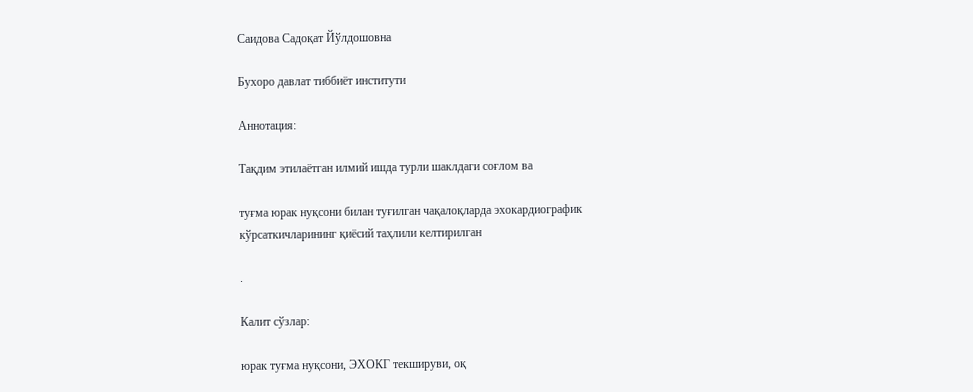Саидова Садоқат Йўлдошовна

Бухоро давлат тиббиёт институти

Аннотация:

Тақдим этилаётган илмий ишда турли шаклдаги соғлом ва

туғма юрак нуқсони билан туғилган чақалоқларда эхокардиографик
кўрсаткичларининг қиёсий таҳлили келтирилган

.

Калит сўзлар:

юрак туғма нуқсони, ЭХОКГ текшируви, оқ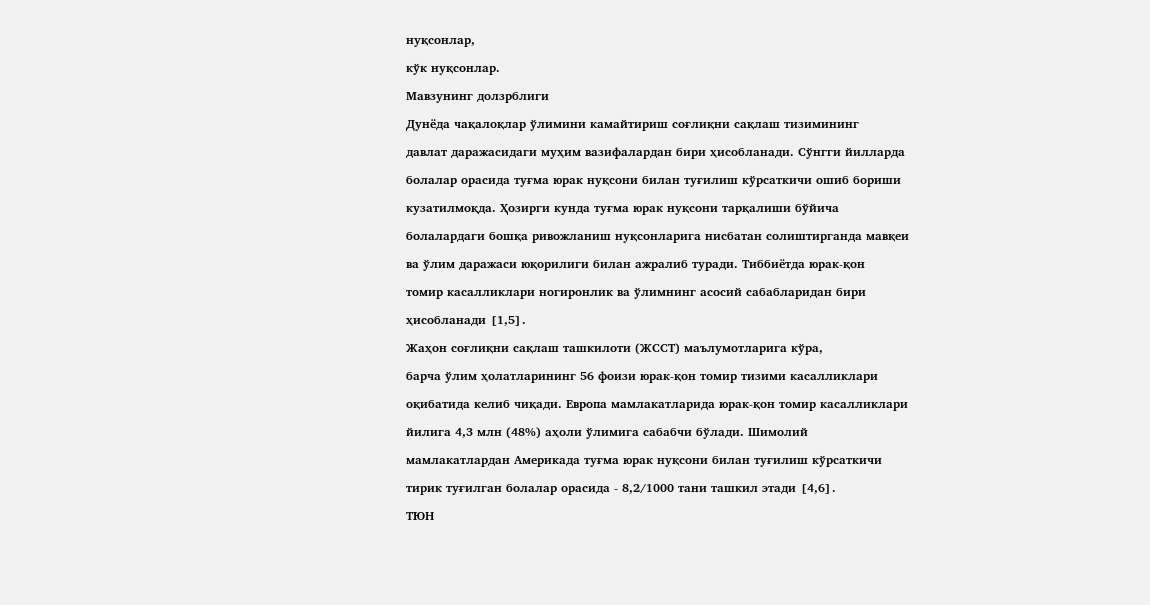нуқсонлар,

кўк нуқсонлар.

Мавзунинг долзрблиги

Дунёда чақалоқлар ўлимини камайтириш соғлиқни сақлаш тизимининг

давлат даражасидаги муҳим вазифалардан бири ҳисобланади. Сўнгги йилларда

болалар орасида туғма юрак нуқсони билан туғилиш кўрсаткичи ошиб бориши

кузатилмоқда. Ҳозирги кунда туғма юрак нуқсони тарқалиши бўйича

болалардаги бошқа ривожланиш нуқсонларига нисбатан солиштирганда мавқеи

ва ўлим даражаси юқорилиги билан ажралиб туради. Тиббиётда юрак-қон

томир касалликлари ногиронлик ва ўлимнинг асосий сабабларидан бири

ҳисобланади [1,5].

Жаҳон соғлиқни сақлаш ташкилоти (ЖССТ) маълумотларига кўра,

барча ўлим ҳолатларининг 56 фоизи юрак-қон томир тизими касалликлари

оқибатида келиб чиқади. Европа мамлакатларида юрак-қон томир касалликлари

йилига 4,3 млн (48%) аҳоли ўлимига сабабчи бўлади. Шимолий

мамлакатлардан Aмерикада туғма юрак нуқсони билан туғилиш кўрсаткичи

тирик туғилган болалар орасида - 8,2/1000 тани ташкил этади [4,6].

ТЮН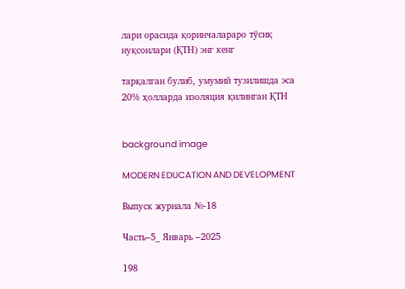лари орасида қоринчалараро тўсиқ нуқсонлари (ҚТН) энг кенг

тарқалган булиб, умумий тузилишда эса 20% ҳолларда изоляция қилинган ҚТН


background image

MODERN EDUCATION AND DEVELOPMENT

Выпуск журнала №-18

Часть–5_ Январь –2025

198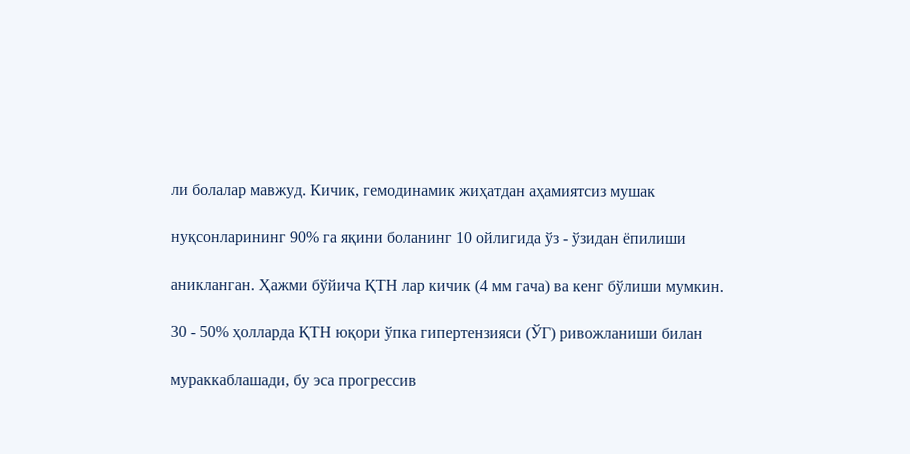ли болалар мавжуд. Кичик, гемодинамик жиҳатдан аҳамиятсиз мушак

нуқсонларининг 90% га яқини боланинг 10 ойлигида ўз - ўзидан ёпилиши

аникланган. Ҳажми бўйича ҚТН лар кичик (4 мм гача) ва кенг бўлиши мумкин.

30 - 50% ҳолларда ҚТН юқори ўпка гипертензияси (ЎГ) ривожланиши билан

мураккаблашади, бу эса прогрессив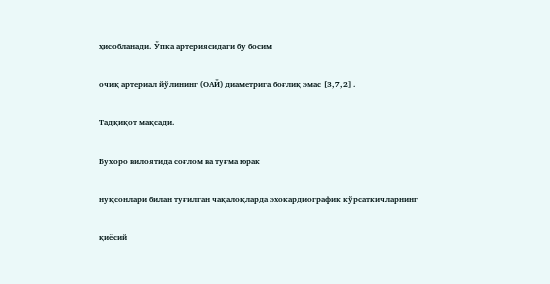ҳисобланади. Ўпка артериясидаги бу босим

очиқ артериал йўлининг (ОАЙ) диаметрига боғлиқ эмас [3,7,2].

Тадқиқот мақсади.

Бухоро вилоятида cоғлом ва туғма юрак

нуқсонлари билан туғилган чақалоқларда эхокардиографик кўрсаткичларнинг

қиёсий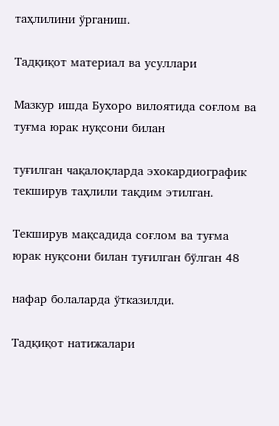таҳлилини ўрганиш.

Тадқиқот материал ва усуллари

Мазкур ишда Бухоро вилоятида соғлом ва туғма юрак нуқсони билан

туғилган чақалоқларда эхокардиографик текширув таҳлили тақдим этилган.

Текширув мақсадида соғлом ва туғма юрак нуқсони билан туғилган бўлган 48

нафар болаларда ўтказилди.

Тадқиқот натижалари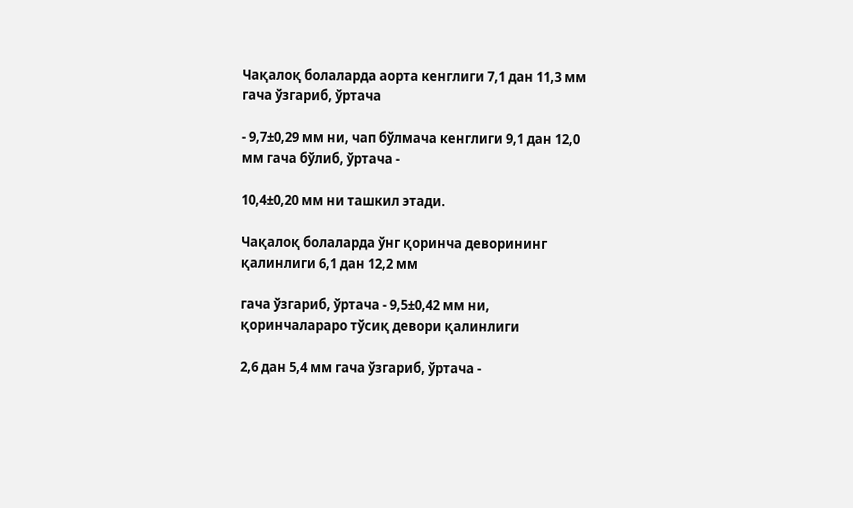Чақалоқ болаларда аорта кенглиги 7,1 дан 11,3 мм гача ўзгариб, ўртача

- 9,7±0,29 мм ни, чап бўлмача кенглиги 9,1 дан 12,0 мм гача бўлиб, ўртача -

10,4±0,20 мм ни ташкил этади.

Чақалоқ болаларда ўнг қоринча деворининг қалинлиги 6,1 дан 12,2 мм

гача ўзгариб, ўртача - 9,5±0,42 мм ни, қоринчалараро тўсиқ девори қалинлиги

2,6 дан 5,4 мм гача ўзгариб, ўртача -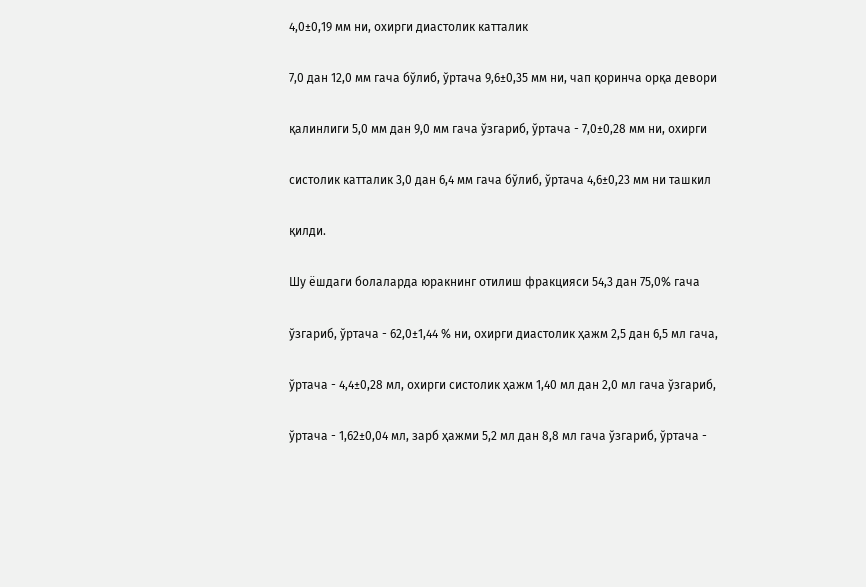4,0±0,19 мм ни, охирги диастолик катталик

7,0 дан 12,0 мм гача бўлиб, ўртача 9,6±0,35 мм ни, чап қоринча орқа девори

қалинлиги 5,0 мм дан 9,0 мм гача ўзгариб, ўртача - 7,0±0,28 мм ни, охирги

систолик катталик 3,0 дан 6,4 мм гача бўлиб, ўртача 4,6±0,23 мм ни ташкил

қилди.

Шу ёшдаги болаларда юракнинг отилиш фракцияси 54,3 дан 75,0% гача

ўзгариб, ўртача - 62,0±1,44 % ни, охирги диастолик ҳажм 2,5 дан 6,5 мл гача,

ўртача - 4,4±0,28 мл, охирги систолик ҳажм 1,40 мл дан 2,0 мл гача ўзгариб,

ўртача - 1,62±0,04 мл, зарб ҳажми 5,2 мл дан 8,8 мл гача ўзгариб, ўртача -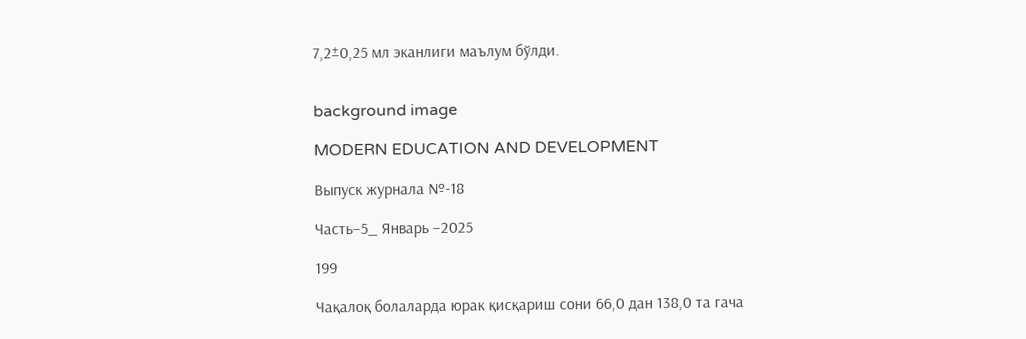7,2±0,25 мл эканлиги маълум бўлди.


background image

MODERN EDUCATION AND DEVELOPMENT

Выпуск журнала №-18

Часть–5_ Январь –2025

199

Чақалоқ болаларда юрак қисқариш сони 66,0 дан 138,0 та гача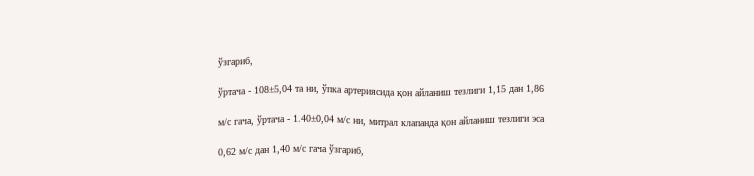ўзгариб,

ўртача - 108±5,04 та ни, ўпка артериясида қон айланиш тезлиги 1,15 дан 1,86

м/с гача, ўртача - 1.40±0,04 м/с ни, митрал клапанда қон айланиш тезлиги эса

0,62 м/с дан 1,40 м/с гача ўзгариб,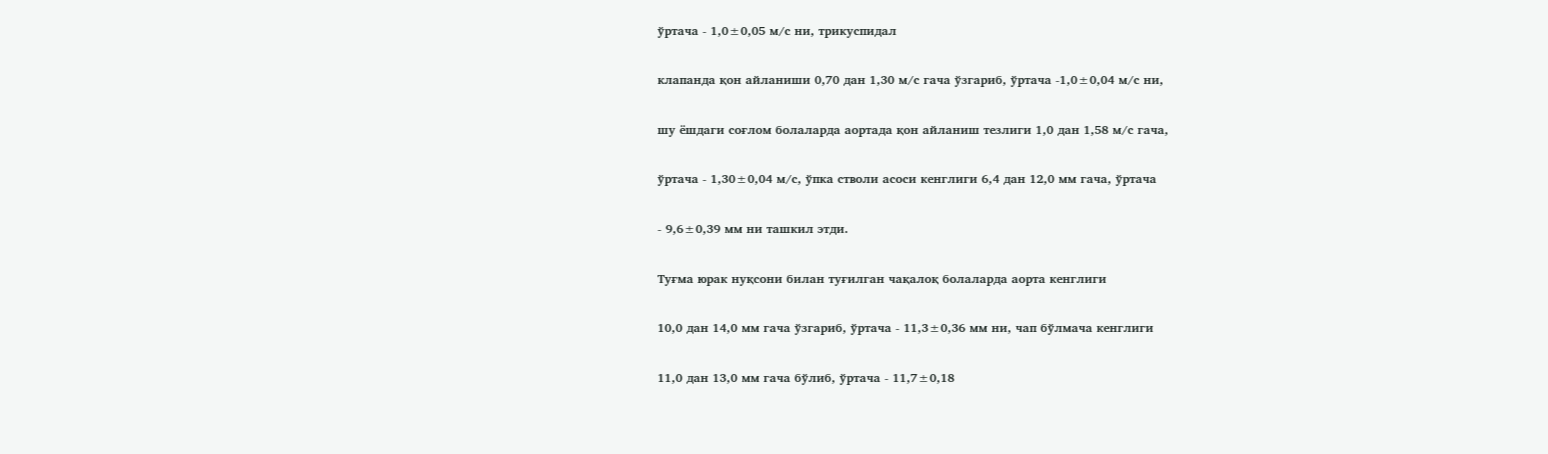ўртача - 1,0±0,05 м/с ни, трикуспидал

клапанда қон айланиши 0,70 дан 1,30 м/с гача ўзгариб, ўртача -1,0±0,04 м/с ни,

шу ёшдаги соғлом болаларда аортада қон айланиш тезлиги 1,0 дан 1,58 м/с гача,

ўртача - 1,30±0,04 м/с, ўпка стволи асоси кенглиги 6,4 дан 12,0 мм гача, ўртача

- 9,6±0,39 мм ни ташкил этди.

Туғма юрак нуқсони билан туғилган чақалоқ болаларда аорта кенглиги

10,0 дан 14,0 мм гача ўзгариб, ўртача - 11,3±0,36 мм ни, чап бўлмача кенглиги

11,0 дан 13,0 мм гача бўлиб, ўртача - 11,7±0,18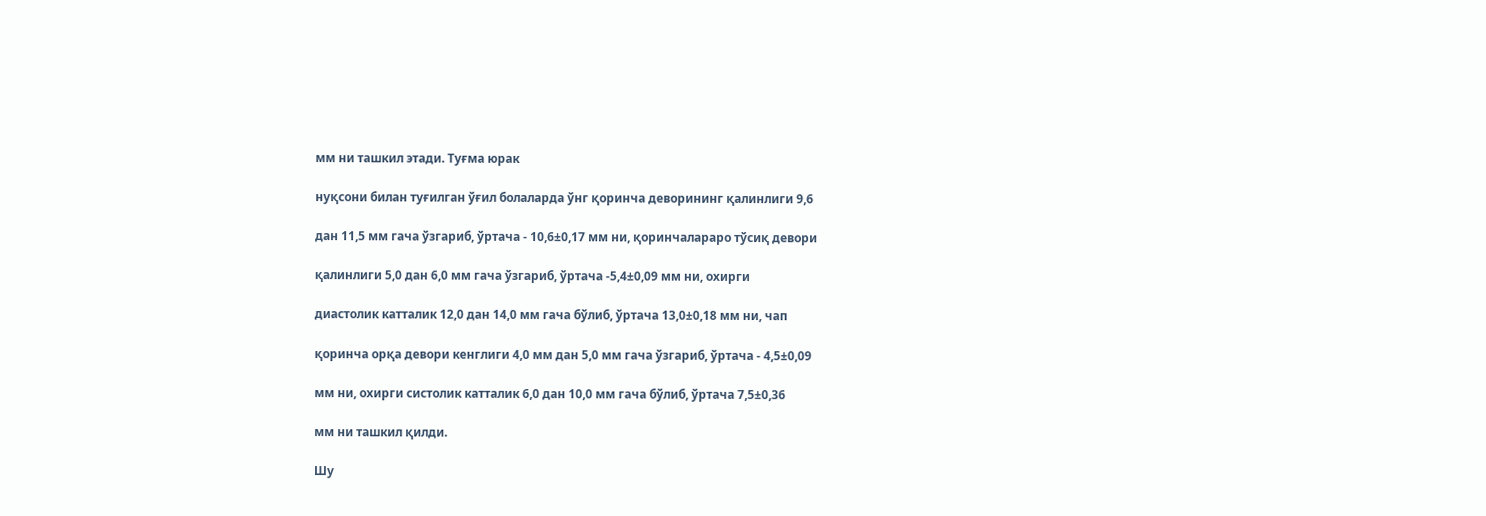мм ни ташкил этади. Туғма юрак

нуқсони билан туғилган ўғил болаларда ўнг қоринча деворининг қалинлиги 9,6

дан 11,5 мм гача ўзгариб, ўртача - 10,6±0,17 мм ни, қоринчалараро тўсиқ девори

қалинлиги 5,0 дан 6,0 мм гача ўзгариб, ўртача -5,4±0,09 мм ни, охирги

диастолик катталик 12,0 дан 14,0 мм гача бўлиб, ўртача 13,0±0,18 мм ни, чап

қоринча орқа девори кенглиги 4,0 мм дан 5,0 мм гача ўзгариб, ўртача - 4,5±0,09

мм ни, охирги систолик катталик 6,0 дан 10,0 мм гача бўлиб, ўртача 7,5±0,36

мм ни ташкил қилди.

Шу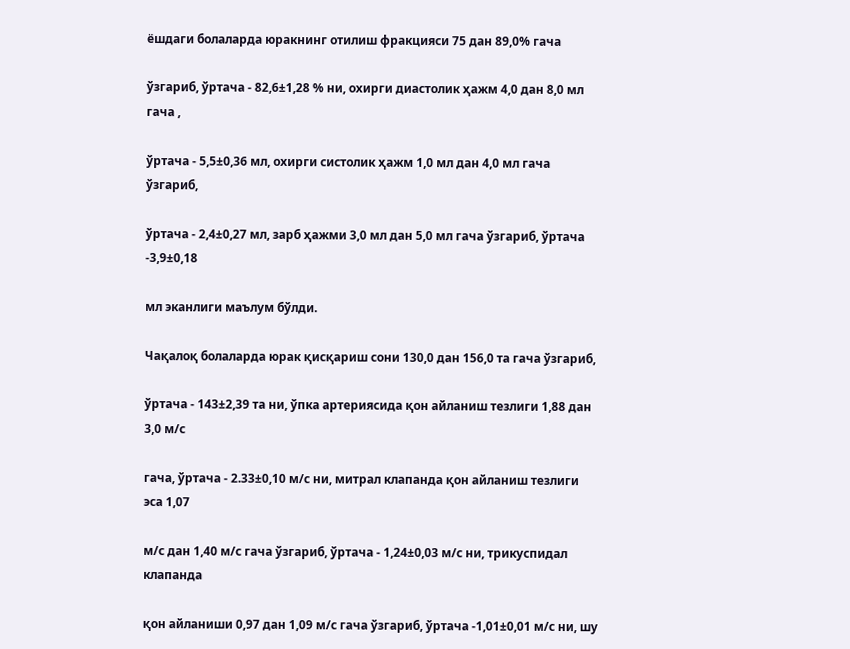ёшдаги болаларда юракнинг отилиш фракцияси 75 дан 89,0% гача

ўзгариб, ўртача - 82,6±1,28 % ни, охирги диастолик ҳажм 4,0 дан 8,0 мл гача ,

ўртача - 5,5±0,36 мл, охирги систолик ҳажм 1,0 мл дан 4,0 мл гача ўзгариб,

ўртача - 2,4±0,27 мл, зарб ҳажми 3,0 мл дан 5,0 мл гача ўзгариб, ўртача -3,9±0,18

мл эканлиги маълум бўлди.

Чақалоқ болаларда юрак қисқариш сони 130,0 дан 156,0 та гача ўзгариб,

ўртача - 143±2,39 та ни, ўпка артериясида қон айланиш тезлиги 1,88 дан 3,0 м/с

гача, ўртача - 2.33±0,10 м/с ни, митрал клапанда қон айланиш тезлиги эса 1,07

м/с дан 1,40 м/с гача ўзгариб, ўртача - 1,24±0,03 м/с ни, трикуспидал клапанда

қон айланиши 0,97 дан 1,09 м/с гача ўзгариб, ўртача -1,01±0,01 м/с ни, шу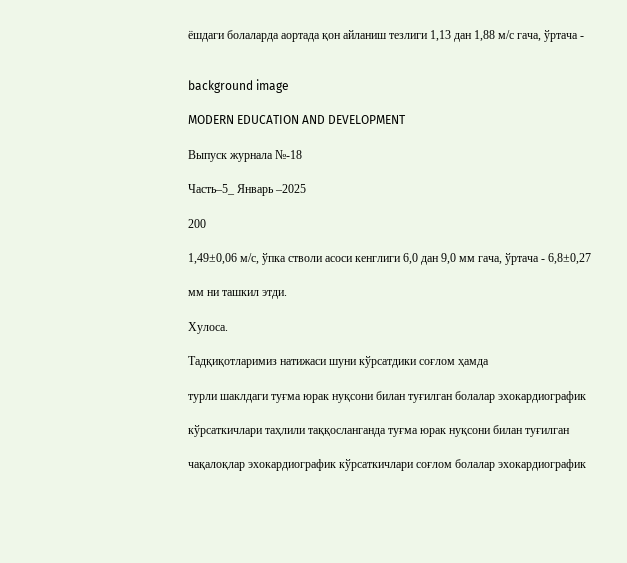ёшдаги болаларда аортада қон айланиш тезлиги 1,13 дан 1,88 м/с гача, ўртача -


background image

MODERN EDUCATION AND DEVELOPMENT

Выпуск журнала №-18

Часть–5_ Январь –2025

200

1,49±0,06 м/с, ўпка стволи асоси кенглиги 6,0 дан 9,0 мм гача, ўртача - 6,8±0,27

мм ни ташкил этди.

Хулоса.

Тадқиқотларимиз натижаси шуни кўрсатдики соғлом ҳамда

турли шаклдаги туғма юрак нуқсони билан туғилган болалар эхокардиографик

кўрсаткичлари таҳлили таққосланганда туғма юрак нуқсони билан туғилган

чақалоқлар эхокардиографик кўрсаткичлари соғлом болалар эхокардиографик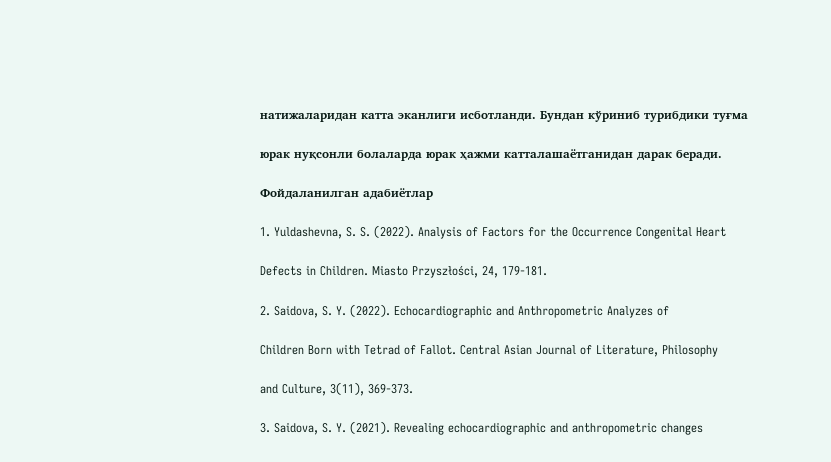натижаларидан катта эканлиги исботланди. Бундан кўриниб турибдики туғма

юрак нуқсонли болаларда юрак ҳажми катталашаётганидан дарак беради.

Фойдаланилган адабиётлар

1. Yuldashevna, S. S. (2022). Analysis of Factors for the Occurrence Congenital Heart

Defects in Children. Miasto Przyszłości, 24, 179-181.

2. Saidova, S. Y. (2022). Echocardiographic and Anthropometric Analyzes of

Children Born with Tetrad of Fallot. Central Asian Journal of Literature, Philosophy

and Culture, 3(11), 369-373.

3. Saidova, S. Y. (2021). Revealing echocardiographic and anthropometric changes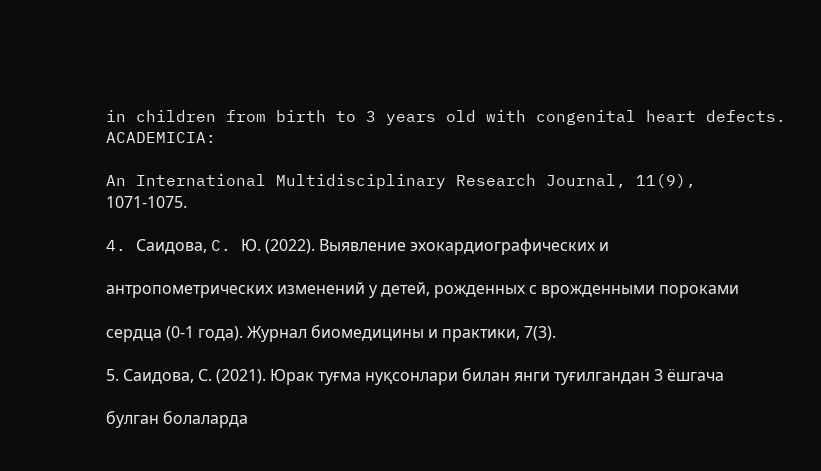in children from birth to 3 years old with congenital heart defects. ACADEMICIA:

An International Multidisciplinary Research Journal, 11(9), 1071-1075.

4. Cаидова, C. Ю. (2022). Выявление эхокардиографических и

антропометрических изменений у детей, рожденных с врожденными пороками

сердца (0-1 года). Журнал биомедицины и практики, 7(3).

5. Саидова, С. (2021). Юрак туғма нуқсонлари билан янги туғилгандан 3 ёшгача

булган болаларда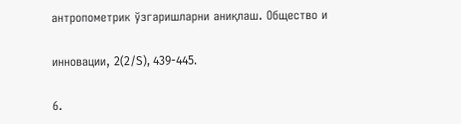антропометрик ўзгаришларни аниқлаш. Общество и

инновации, 2(2/S), 439-445.

6.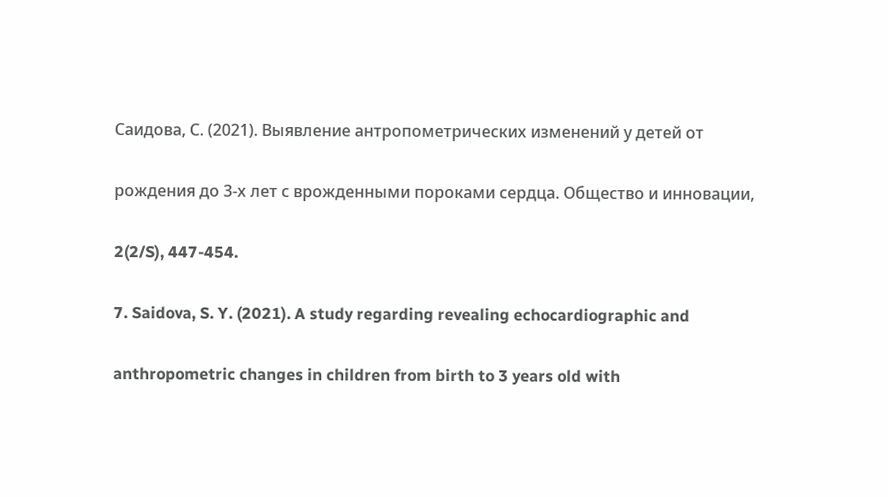Саидова, С. (2021). Выявление антропометрических изменений у детей от

рождения до 3-х лет с врожденными пороками сердца. Общество и инновации,

2(2/S), 447-454.

7. Saidova, S. Y. (2021). A study regarding revealing echocardiographic and

anthropometric changes in children from birth to 3 years old with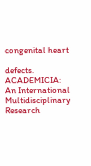congenital heart

defects. ACADEMICIA: An International Multidisciplinary Research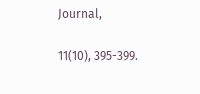Journal,

11(10), 395-399.